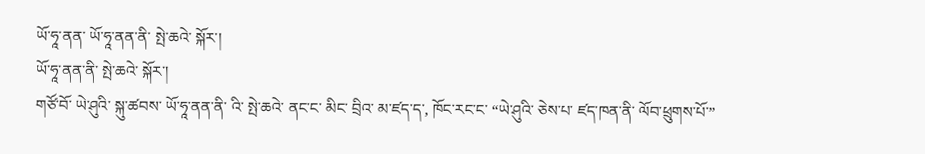ཡོ་ཧཱ་ནན་ ཡོ་ཧཱ་ནན་ནི་ སྤེ་ཆའེ་ སྐོར་།
ཡོ་ཧཱ་ནན་ནི་ སྤེ་ཆའེ་ སྐོར་།
གཙོ་བོ་ ཡེ་ཤུའི་ སྐུ་ཚབས་ ཡོ་ཧཱ་ནན་ནི་ འི་ སྤེ་ཆའེ་ ནང་ང་ མིང་ བྲིའ་ མ་ཛད་ད་, ཁོང་རང་ང་ “ཡེ་ཤུའི་ ཅེས་པ་ ཛད་ཁན་ནི་ ལོབ་ཕྲུགས་པོ་”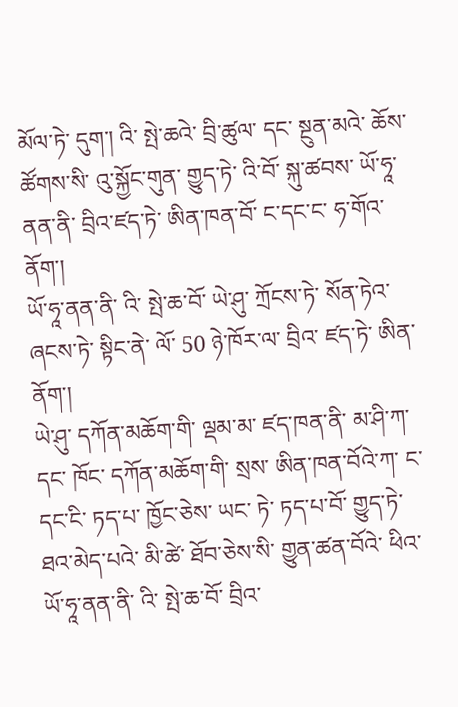མོལ་ཏེ་ དུག་། འི་ སྤེ་ཆའེ་ བྲི་ཚུལ་ དང་ སྔུན་མའེ་ ཆོས་ཚོགས་སི་ འུ་སྐྱོང་གུན་ གྱུད་ཏེ་ འི་བོ་ སྐུ་ཚབས་ ཡོ་ཧཱ་ནན་ནི་ བྲིའ་ཛད་ཏེ་ ཨིན་ཁན་བོ་ ང་དང་ང་ ཧ་གོའ་ནོག་།
ཡོ་ཧཱ་ནན་ནི་ འི་ སྤེ་ཆ་བོ་ ཡེ་ཤུ་ ཀྲོངས་ཏེ་ སོན་ཏེའ་ ཞངས་ཏེ་ སྟིང་ནེ་ ལོ་ 50 ཉེ་ཁོར་ལ་ བྲིའ་ ཛད་ཏེ་ ཨིན་ནོག་།
ཡེ་ཤུ་ དཀོན་མཆོག་གི་ ལྡམ་མ་ ཛད་ཁན་ནི་ མ་ཤི་ཀ་ དང་ ཁོང་ དཀོན་མཆོག་གི་ སྲས་ ཨིན་ཁན་བོའེ་ཀ་ ང་དང་ངི་ ཏད་པ་ ཁྱོང་ཅེས་ ཡང་ ཏེ་ ཏད་པ་བོ་ གྱུད་ཏེ་ ཐའ་མེད་པའེ་ མི་ཚེ་ ཐོབ་ཅེས་སི་ གྱུན་ཚན་བོའེ་ ཕིའ་ ཡོ་ཧཱ་ནན་ནི་ འི་ སྤེ་ཆ་བོ་ བྲིའ་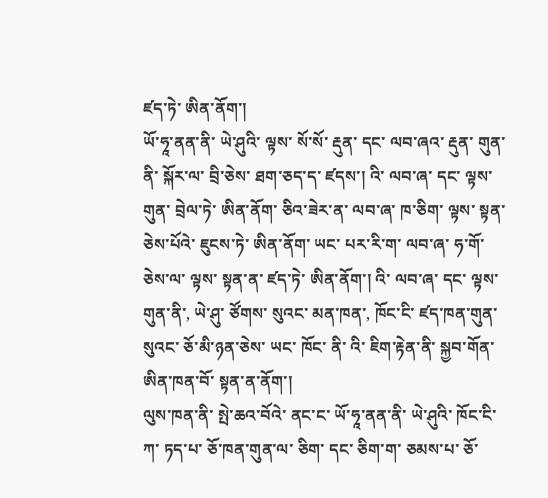ཛད་ཏེ་ ཨིན་ནོག་།
ཡོ་ཧཱ་ནན་ནི་ ཡེ་ཤུའི་ ལྟས་ སོ་སོ་ རྡུན་ དང་ ལབ་ཞའ་ རྡུན་ གུན་ནི་ སྐོར་ལ་ བྲི་ཅེས་ ཐག་ཅད་ད་ ཛདས་། འི་ ལབ་ཞ་ དང་ ལྟས་ གུན་ བྲེལ་ཏེ་ ཨིན་ནོག་ ཅིའ་ཟེར་ན་ ལབ་ཞ་ ཁ་ཅིག་ ལྟས་ སྟན་ཅེས་པོའེ་ ཇུངས་ཏེ་ ཨིན་ནོག་ ཡང་ པར་རི་ག་ ལབ་ཞ་ ཧ་གོ་ཅེས་ལ་ ལྟས་ སྟན་ན་ ཛད་ཏེ་ ཨིན་ནོག་། འི་ ལབ་ཞ་ དང་ ལྟས་ གུན་ནི་, ཡེ་ཤུ་ ཙོགས་ སུའང་ མན་ཁན་, ཁོང་ངི་ ཛད་ཁན་གུན་ སུའང་ ཅོ་མི་ཉན་ཅེས་ ཡང་ ཁོང་ ནི་ འི་ ཇིག་རྟེན་ནི་ སྐྱབ་གོན་ ཨིན་ཁན་བོ་ སྟན་ན་ནོག་།
ལུས་ཁན་ནི་ སྤེ་ཆའ་བོའེ་ ནང་ང་ ཡོ་ཧཱ་ནན་ནི་ ཡེ་ཤུའི་ ཁོང་ངི་ཀ་ ཏད་པ་ ཅོ་ཁན་གུན་ལ་ ཅིག་ དང་ ཅིག་ག་ ཅམས་པ་ ཅོ་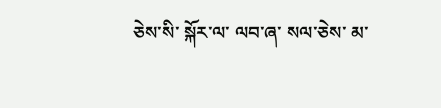ཅེས་སི་ སྐོར་ལ་ ལབ་ཞ་ སལ་ཅེས་ མ་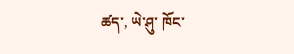ཚད་, ཡེ་ཤུ་ ཁོང་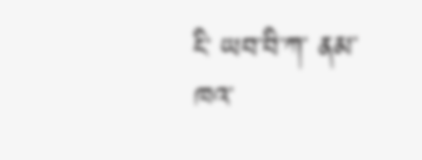ངི་ ཡབ་བི་ཀ་ ནམ་ཁའ་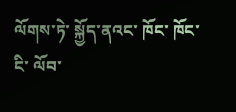ལོགས་ཏེ་ སྐྱོད་ནའང་ ཁོང་ ཁོང་ངི་ ལོབ་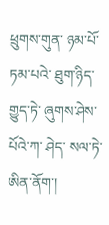ཕྲུགས་གུན་ ཉམ་པོ་ ཏམ་པའེ་ ཐུག་ཉིད་ གྱུད་ཏེ་ ཞུགས་ཤེས་པོའེ་ཀ་ ཤེད་ སལ་ཏེ་ ཨིན་ནོག་།